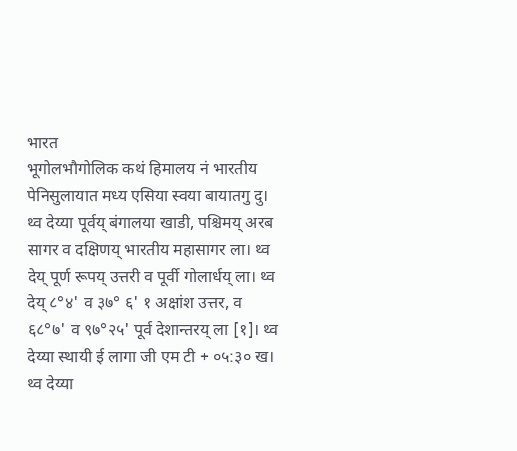भारत
भूगोलभौगोलिक कथं हिमालय नं भारतीय पेनिसुलायात मध्य एसिया स्वया बायातगु दु। थ्व देय्या पूर्वय् बंगालया खाडी, पश्चिमय् अरब सागर व दक्षिणय् भारतीय महासागर ला। थ्व देय् पूर्ण रूपय् उत्तरी व पूर्वी गोलार्धय् ला। थ्व देय् ८°४' व ३७° ६' १ अक्षांश उत्तर, व ६८°७' व ९७°२५' पूर्व देशान्तरय् ला [१]। थ्व देय्या स्थायी ई लागा जी एम टी + ०५:३० ख। थ्व देय्या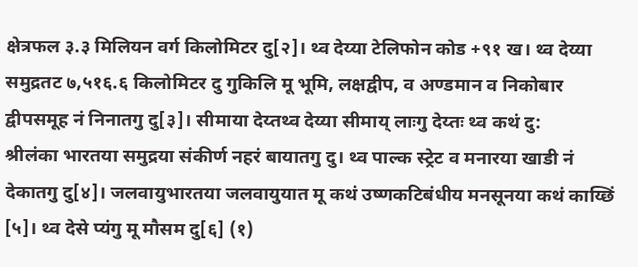क्षेत्रफल ३.३ मिलियन वर्ग किलोमिटर दु[२]। थ्व देय्या टेलिफोन कोड +९१ ख। थ्व देय्या समुद्रतट ७,५१६.६ किलोमिटर दु गुकिलि मू भूमि, लक्षद्वीप, व अण्डमान व निकोबार द्वीपसमूह नं निनातगु दु[३]। सीमाया देय्तथ्व देय्या सीमाय् लाःगु देय्तः थ्व कथं दु:
श्रीलंका भारतया समुद्रया संकीर्ण नहरं बायातगु दु। थ्व पाल्क स्ट्रेट व मनारया खाडी नं देकातगु दु[४]। जलवायुभारतया जलवायुयात मू कथं उष्णकटिबंधीय मनसूनया कथं काय्छिं [५]। थ्व देसे प्यंगु मू मौसम दु[६] (१)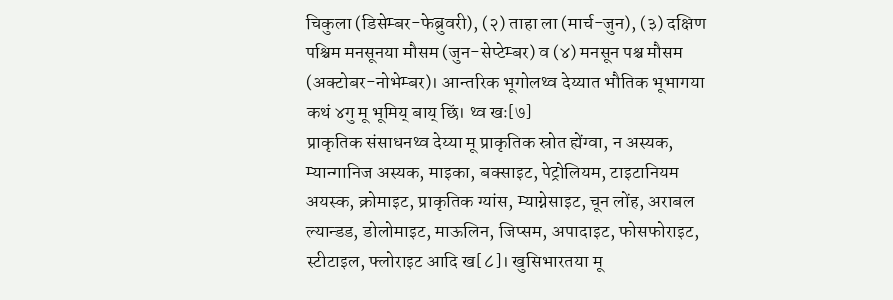चिकुला (डिसेम्बर-फेब्रुवरी), (२) ताहा ला (मार्च-जुन), (३) दक्षिण पश्चिम मनसूनया मौसम (जुन-सेप्टेम्बर) व (४) मनसून पश्च मौसम (अक्टोबर-नोभेम्बर)। आन्तरिक भूगोलथ्व देय्यात भौतिक भूभागया कथं ४गु मू भूमिय् बाय् छिं। थ्व खः[७]
प्राकृतिक संसाधनथ्व देय्या मू प्राकृतिक स्रोत ह्येंग्वा, न अस्यक, म्यान्गानिज अस्यक, माइका, बक्साइट, पेट्रोलियम, टाइटानियम अयस्क, क्रोमाइट, प्राकृतिक ग्यांस, म्याग्नेसाइट, चून लोंह, अराबल ल्यान्डड, डोलोमाइट, माऊलिन, जिप्सम, अपादाइट, फोसफोराइट, स्टीटाइल, फ्लोराइट आदि ख[८]। खुसिभारतया मू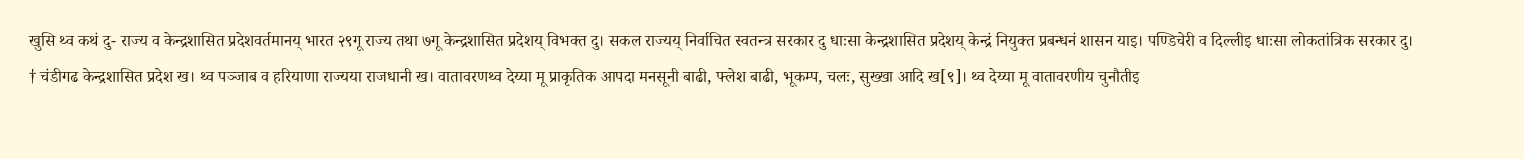खुसि थ्व कथं दु- राज्य व केन्द्रशासित प्रदेशवर्तमानय् भारत २९गू राज्य तथा ७गू केन्द्रशासित प्रदेशय् विभक्त दु। सकल राज्यय् निर्वाचित स्वतन्त्र सरकार दु धाःसा केन्द्रशासित प्रदेशय् केन्द्रं नियुक्त प्रबन्धनं शासन याइ। पण्डिचेरी व दिल्लीइ धाःसा लोकतांत्रिक सरकार दु।
† चंडीगढ केन्द्रशासित प्रदेश ख। थ्व पञ्जाब व हरियाणा राज्यया राजधानी ख। वातावरणथ्व देय्या मू प्राकृतिक आपदा मनसूनी बाढी, फ्लेश बाढी, भूकम्प, चलः, सुख्खा आदि ख[९]। थ्व देय्या मू वातावरणीय चुनौतीइ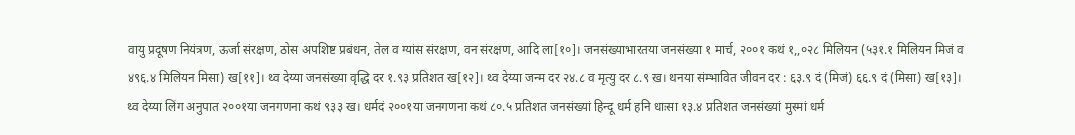वायु प्रदूषण नियंत्रण, ऊर्जा संरक्षण, ठोस अपशिष्ट प्रबंधन, तेल व ग्यांस संरक्षण, वन संरक्षण, आदि ला[१०]। जनसंख्याभारतया जनसंख्या १ मार्च, २००१ कथं १,,०२८ मिलियन (५३१.१ मिलियन मिजं व ४९६.४ मिलियन मिसा) ख[११]। थ्व देय्या जनसंख्या वृद्धि दर १.९३ प्रतिशत ख[१२]। थ्व देय्या जन्म दर २४.८ व मृत्यु दर ८.९ ख। थनया संम्भावित जीवन दर : ६३.९ दं (मिजं) ६६.९ दं (मिसा) ख[१३]। थ्व देय्या लिंग अनुपात २००१या जनगणना कथं ९३३ ख। धर्मदं २००१या जनगणना कथं ८०.५ प्रतिशत जनसंख्यां हिन्दू धर्म हनि धाःसा १३.४ प्रतिशत जनसंख्यां मुस्मां धर्म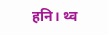हनि। थ्व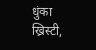धुंका ख्रिस्टी,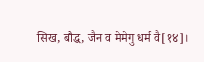सिख, बौद्ध, जैन व मेमेगु धर्म वै[१४]।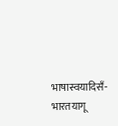भाषास्वयादिसँ-भारतयागू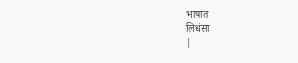भाषात
लिधंसा
|